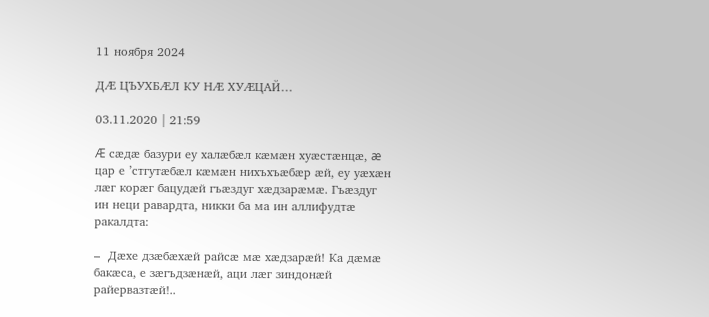11 ноября 2024

ДÆ ЦЪУХБÆЛ КУ НÆ ХУÆЦАЙ…

03.11.2020 | 21:59

Æ сæдæ базури еу халæбæл кæмæн хуæстæнцæ, æ цар е ’стгутæбæл кæмæн нихъхъæбæр æй, еу уæхæн лæг корæг бацудæй гъæздуг хæдзарæмæ. Гъæздуг ин неци равардта, никки ба ма ин аллифудтæ ракалдта:

–  Дæхе дзæбæхæй райсæ мæ хæдзарæй! Ка дæмæ бакæса, е зæгъдзæнæй, аци лæг зиндонæй райервазтæй!..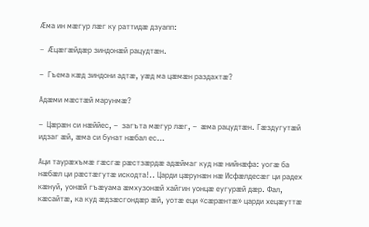Æма ин мæгур лæг ку раттидæ дзуапп:

–  Æцæгæйдæр зиндонæй рацудтæн.

–  Гъема кæд зиндони адтæ, уæд ма цæмæн раздахтæ?

Адæми мæстæй марунмæ?

–  Цæрæн си нæййес, –  загъта мæгур лæг, –  æма рацудтæн. Гæздугутæй идзаг æй, æма си бунат нæбал ес…

Аци таурæхъмæ гæсгæ рæстзæрдæ адæймаг куд нæ нийнæфа: уогæ ба нæбæл ци рæстæгутæ искодта!.. Царди цæрунæн нæ Исфæлдесæг ци радех кæнуй, уонæй гъæуама æмхузонæй хайгин уонцæ еугурæй дæр. Фал, кæсайтæ, ка куд æдзæсгондæр æй, уотæ еци «сæрæнтæ» царди хецæуттæ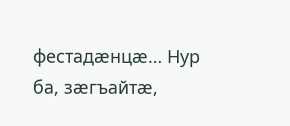фестадæнцæ… Нур ба, зæгъайтæ,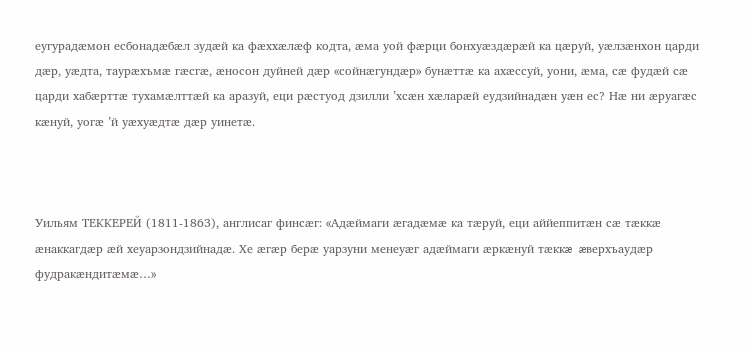еугурадæмон есбонадæбæл зудæй ка фæххæлæф кодта, æма уой фæрци бонхуæздæрæй ка цæруй, уæлзæнхон царди дæр, уæдта, таурæхъмæ гæсгæ, æносон дуйней дæр «сойнæгундæр» бунæттæ ка ахæссуй, уони, æма, сæ фудæй сæ царди хабæрттæ тухамæлттæй ка аразуй, еци рæстуод дзилли ’хсæн хæларæй еудзийнадæн уæн ес? Нæ ни æруагæс кæнуй, уогæ ’й уæхуæдтæ дæр уинетæ.



Уильям ТЕККЕРЕЙ (1811-1863), англисаг финсæг: «Адæймаги æгадæмæ ка тæруй, еци аййеппитæн сæ тæккæ æнаккагдæр æй хеуарзондзийнадæ. Хе æгæр берæ уарзуни менеуæг адæймаги æркæнуй тæккæ æверхъаудæр фудракæндитæмæ…»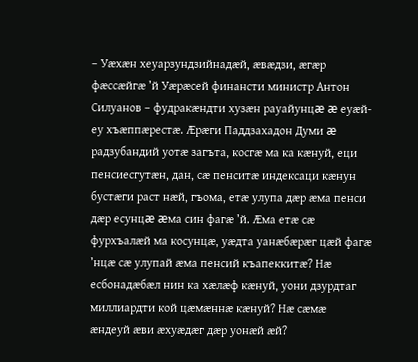– Уæхæн хеуарзундзийнадæй, æвæдзи, æгæр фæссæйгæ ’й Уæрæсей финансти министр Антон Силуанов – фудракæндти хузæн рауайунцæ æ еуæй-еу хъæппæрестæ. Æрæги Паддзахадон Думи æ радзубандий уотæ загъта, косгæ ма ка кæнуй, еци пенсиесгутæн, дан, сæ пенситæ индексаци кæнун бустæги раст нæй, гъома, етæ улупа дæр æма пенси дæр есунцæ æма син фагæ ’й. Æма етæ сæ фурхъалæй ма косунцæ, уæдта уанæбæрæг цæй фагæ ’нцæ сæ улупай æма пенсий къапеккитæ? Нæ есбонадæбæл нин ка хæлæф кæнуй, уони дзурдтаг миллиардти кой цæмæннæ кæнуй? Нæ сæмæ æндеуй æви æхуæдæг дæр уонæй æй?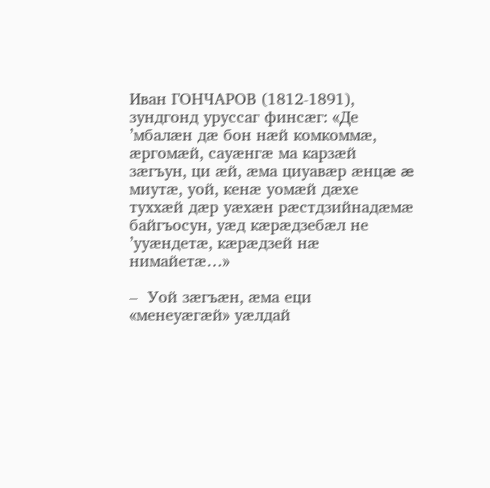Иван ГОНЧАРОВ (1812-1891), зундгонд уруссаг финсæг: «Де ’мбалæн дæ бон нæй комкоммæ, æргомæй, сауæнгæ ма карзæй зæгъун, ци æй, æма циуавæр æнцæ æ миутæ, уой, кенæ уомæй дæхе туххæй дæр уæхæн рæстдзийнадæмæ байгъосун, уæд кæрæдзебæл не ’ууæндетæ, кæрæдзей нæ нимайетæ…»

–  Уой зæгъæн, æма еци «менеуæгæй» уæлдай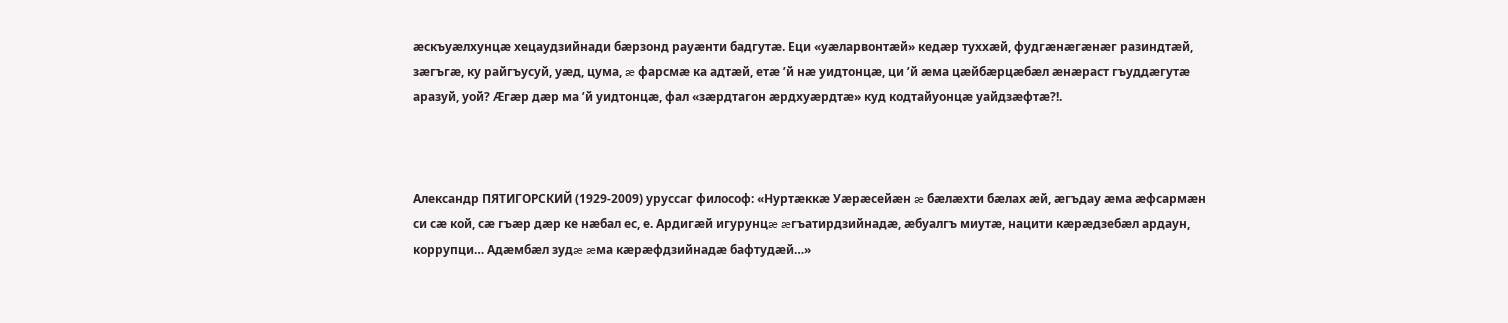æскъуæлхунцæ хецаудзийнади бæрзонд рауæнти бадгутæ. Еци «уæларвонтæй» кедæр туххæй, фудгæнæгæнæг разиндтæй, зæгъгæ, ку райгъусуй, уæд, цума, æ фарсмæ ка адтæй, етæ ’й нæ уидтонцæ, ци ’й æма цæйбæрцæбæл æнæраст гъуддæгутæ аразуй, уой? Æгæр дæр ма ’й уидтонцæ, фал «зæрдтагон æрдхуæрдтæ» куд кодтайуонцæ уайдзæфтæ?!.



Александр ПЯТИГОРСКИЙ (1929-2009) уруссаг философ: «Нуртæккæ Уæрæсейæн æ бæлæхти бæлах æй, æгъдау æма æфсармæн си сæ кой, сæ гъæр дæр ке нæбал ес, е. Ардигæй игурунцæ æгъатирдзийнадæ, æбуалгъ миутæ, нацити кæрæдзебæл ардаун, коррупци… Адæмбæл зудæ æма кæрæфдзийнадæ бафтудæй…»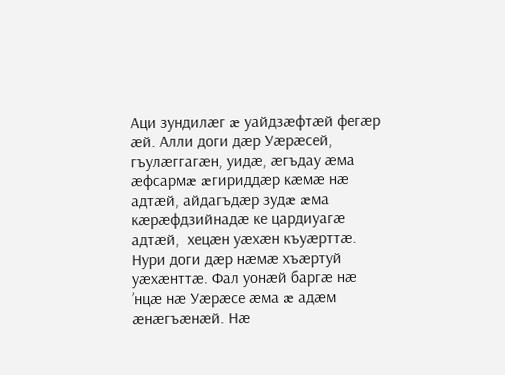Аци зундилæг æ уайдзæфтæй фегæр æй. Алли доги дæр Уæрæсей, гъулæггагæн, уидæ, æгъдау æма æфсармæ æгириддæр кæмæ нæ адтæй, айдагъдæр зудæ æма кæрæфдзийнадæ ке цардиуагæ адтæй,  хецæн уæхæн къуæрттæ. Нури доги дæр нæмæ хъæртуй уæхæнттæ. Фал уонæй баргæ нæ ’нцæ нæ Уæрæсе æма æ адæм æнæгъæнæй. Нæ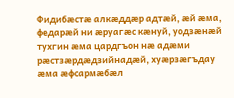Фидибæстæ алкæддæр адтæй, æй æма, федарæй ни æруагæс кæнуй, уодзæнæй тухгин æма цардгъон нæ адæми рæстзæрдæдзийнадæй, хуæрзæгъдау æма æфсармæбæл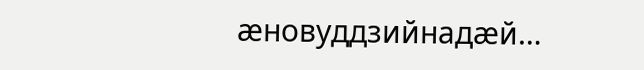æновуддзийнадæй…